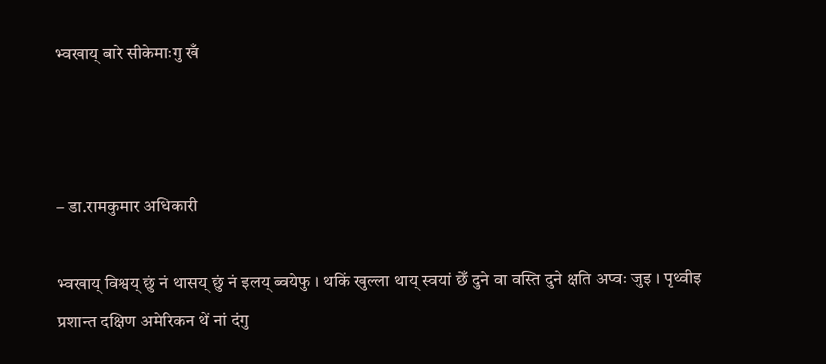भ्वखाय् बारे सीकेमाःगु खँ



– डा.रामकुमार अधिकारी

भ्वखाय् विश्वय् छुं नं थासय् छुं नं इलय् ब्वयेफु । थकिं खुल्ला थाय् स्वयां छेँ दुने वा वस्ति दुने क्षति अप्वः जुइ । पृथ्वीइ प्रशान्त दक्षिण अमेरिकन थें नां दंगु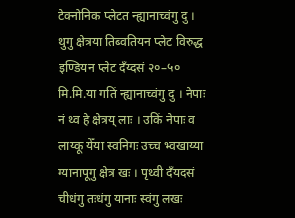टेक्नोनिक प्लेटत न्ह्यानाच्वंगु दु । थुगु क्षेत्रया तिब्वतियन प्लेट विरुद्ध इण्डियन प्लेट दँय्दसं २०–५० मि.मि.या गतिं न्ह्यानाच्वंगु दु । नेपाः नं थ्व हे क्षेत्रय् लाः । उकिं नेपाः व लाय्कू येँया स्वनिगः उच्च भ्वखाय्या ग्यानापूगु क्षेत्र खः । पृथ्वी दँयदसं चीधंगु तःधंगु यानाः स्वंगु लखः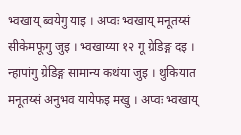भ्वखाय् ब्वयेगु याइ । अप्वः भ्वखाय् मनूतय्सं सीकेमफूगु जुइ । भ्वखाय्या १२ गू ग्रेडिङ्ग दइ । न्हापांगु ग्रेडिङ्ग सामान्य कथंया जुइ । थुकियात मनूतय्सं अनुभव यायेफइ मखु । अप्वः भ्वखाय्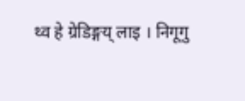थ्व हे ग्रेडिङ्गय् लाइ । निगूगु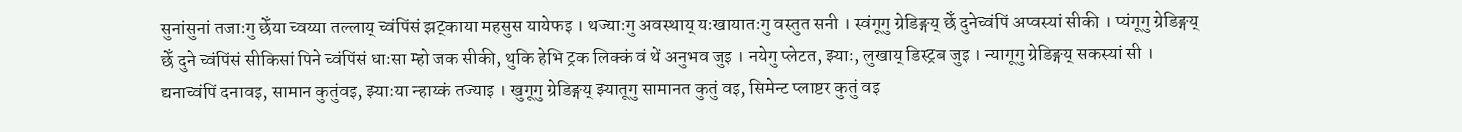सुनांसुनां तजाःगु छेँया च्वय्या तल्लाय् च्वंपिंसं झट्काया महसुस यायेफइ । थज्याःगु अवस्थाय् यःखायातःगु वस्तुत सनी । स्वंगूगु ग्रेडिङ्गय् छेँ दुनेच्वंपिं अप्वस्यां सीकी । प्यंगूगु ग्रेडिङ्गय् छेँ दुने च्वंपिंसं सीकिसां पिने च्वंपिंसं धाःसा म्हो जक सीकी, थुकि हेभि ट्रक लिक्कं वं थें अनुभव जुइ । नयेगु प्लेटत, झ्याः, लुखाय् डिस्ट्रब जुइ । न्यागूगु ग्रेडिङ्गय् सकस्यां सी । द्यनाच्वंपिं दनावइ, सामान कुतुंवइ, झ्याःया न्हाय्कं तज्याइ । खुगूगु ग्रेडिङ्गय् झ्यातूगु सामानत कुतुं वइ, सिमेन्ट प्लाष्टर कुतुं वइ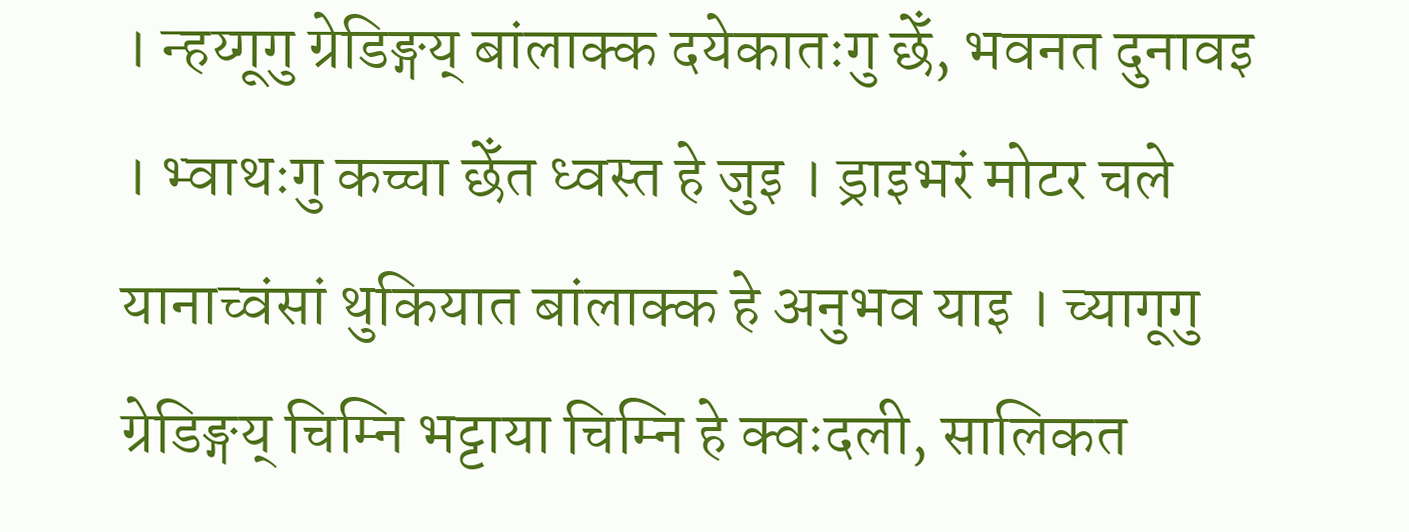। न्हय्गूगु ग्रेडिङ्गय् बांलाक्क दयेकातःगु छेँ, भवनत दुनावइ । भ्वाथःगु कच्चा छेँत ध्वस्त हे जुइ । ड्राइभरं मोटर चले यानाच्वंसां थुकियात बांलाक्क हे अनुभव याइ । च्यागूगु ग्रेडिङ्गय् चिम्नि भट्टाया चिम्नि हे क्वःदली, सालिकत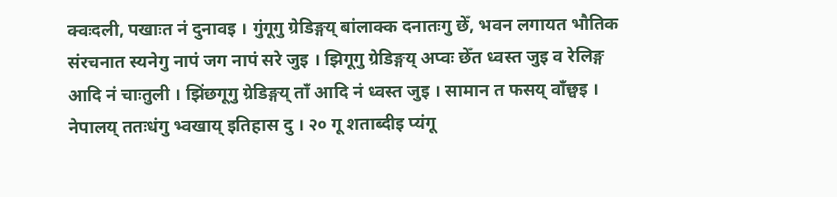क्वःदली, पखाःत नं दुनावइ । गुंगूगु ग्रेडिङ्गय् बांलाक्क दनातःगु छेँ, भवन लगायत भौतिक संरचनात स्यनेगु नापं जग नापं सरे जुइ । झिगूगु ग्रेडिङ्गय् अप्वः छेँत ध्वस्त जुइ व रेलिङ्ग आदि नं चाःतुली । झिंछगूगु ग्रेडिङ्गय् ताँ आदि नं ध्वस्त जुइ । सामान त फसय् वाँछ्वइ । नेपालय् ततःधंगु भ्वखाय् इतिहास दु । २० गू शताब्दीइ प्यंगू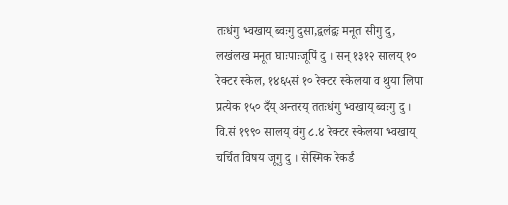तःधंगु भ्वखाय् ब्वःगु दुसा,द्वलंद्वः मनूत सीगु दु, लखंलख मनूत घाःपाःजूपिं दु । सन् १३१२ सालय् १० रेक्टर स्केल, १४६५सं १० रेक्टर स्केलया व थुया लिपा प्रत्येक १५० दँय् अन्तरय् ततःधंगु भ्वखाय् ब्वःगु दु । वि.सं १९९० सालय् वंगु ८.४ रेक्टर स्केलया भ्वखाय् चर्चित विषय जूगु दु । सेस्मिक रेकर्डं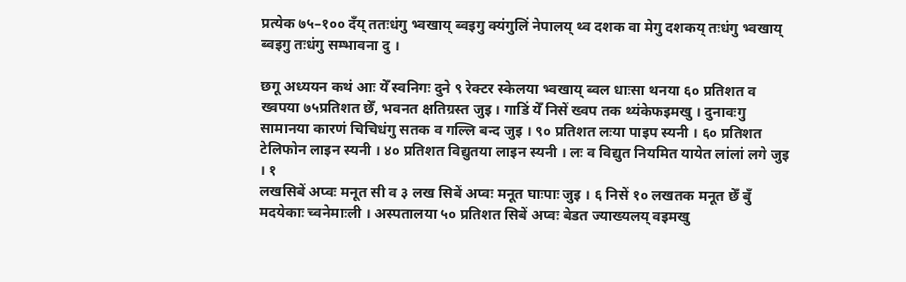प्रत्येक ७५–१०० दँय् ततःधंगु भ्वखाय् ब्वइगु क्यंगुलिं नेपालय् थ्व दशक वा मेगु दशकय् तःधंगु भ्वखाय् ब्वइगु तःधंगु सम्भावना दु ।

छगू अध्ययन कथं आः येँ स्वनिगः दुने ९ रेक्टर स्केलया भ्वखाय् ब्वल धाःसा थनया ६० प्रतिशत व ख्वपया ७५प्रतिशत छेँ, भवनत क्षतिग्रस्त जुइ । गाडिं येँ निसें ख्वप तक थ्यंकेफइमखु । दुनावःगु सामानया कारणं चिचिधंगु सतक व गल्लि बन्द जुइ । ९० प्रतिशत लःया पाइप स्यनी । ६० प्रतिशत टेलिफोन लाइन स्यनी । ४० प्रतिशत विद्युतया लाइन स्यनी । लः व विद्युत नियमित यायेत लांलां लगे जुइ । १
लखसिबें अप्वः मनूत सी व ३ लख सिबें अप्वः मनूत घाःपाः जुइ । ६ निसें १० लखतक मनूत छेँ बुँ मदयेकाः च्वनेमाःली । अस्पतालया ५० प्रतिशत सिबें अप्वः बेडत ज्याख्यलय् वइमखु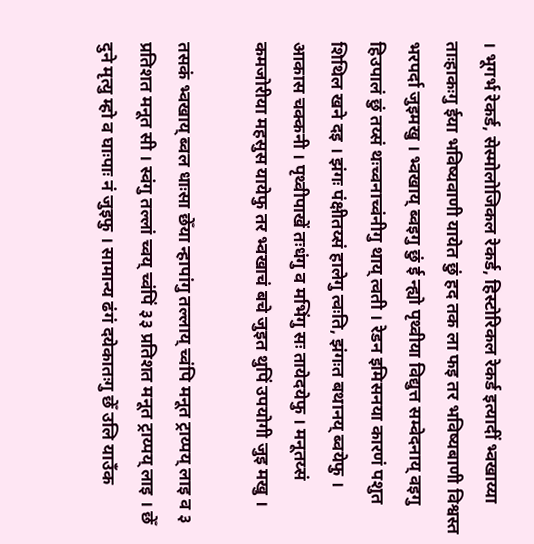। भूगर्भ रेकर्ड, सेस्मोलोजिकल रेकर्ड, हिस्टोरिकल रेकर्ड इत्यादीं भ्वखाय्या ताःहाकःगु ईया भविष्यवाणी यायेत छुं हद तक ला फइ तर भविष्यबाणी विश्वस्त भरपर्दा जुइमखु । भ्वखाय् ब्वइगु छुं ई न्ह्यो पृथ्वीया विद्युत्त सम्वेदनाय् वइगु हिउपालं छुं तय्सं थःच्वनाच्वंनीगु थाय् त्वती । रेडन इमिसनया कारणं पशुत शिथिल खने दइ । झंगः पंक्षीतय्सं हालेगु त्वःति, झंगःत बथानय् ब्वयेफु । आकास चक्कनी । पृथ्वीपाखें तःधंगु व मभिंगु सः तायेदयेफु । मनूतय्सं कमजोरीया महसुस यायेफु तर भ्वखाचं बचे जुइत थुपिं उपयोगी जुइ मखु ।

तसकं भ्वखाय् ब्वल धाःसा छेँया न्हापांगु तल्लाय् च्वंपि मनूत ट्राय्पय् लाइ व ३ प्रतिशत मनूत सी । स्वंगु तल्लां च्वय् च्वंपिं ३३ प्रतिशत मनूत ट्राय्पय् लाइ । छेँ दुने मृत्यु म्हो व घाःपाः नं जुइफु । सामान्य ढंगं दयेकातःगु छेँ उलि याउँक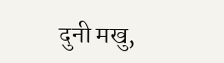दुनी मखु,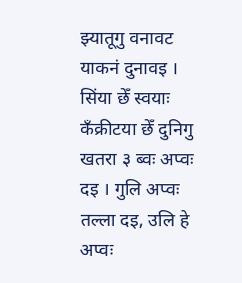झ्यातूगु वनावट याकनं दुनावइ । सिंया छेँ स्वयाः कँक्रीटया छेँ दुनिगु खतरा ३ ब्वः अप्वः दइ । गुलि अप्वः तल्ला दइ, उलि हे अप्वः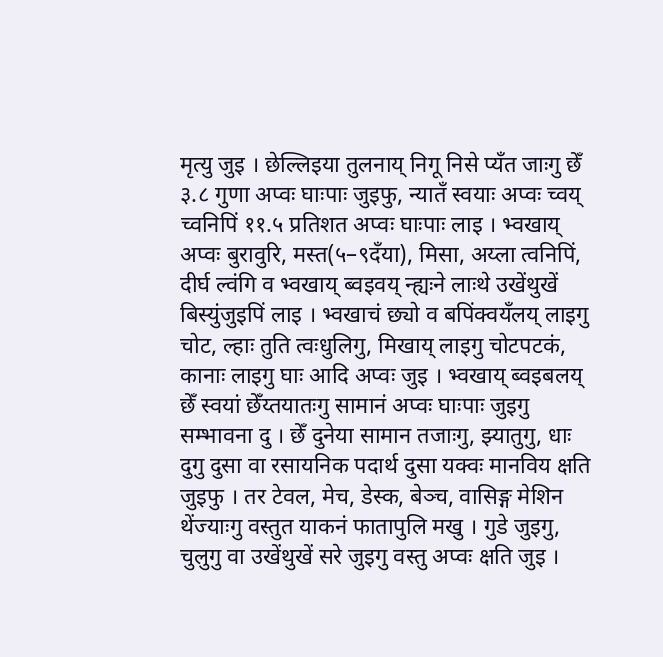मृत्यु जुइ । छेल्लिइया तुलनाय् निगू निसे प्यँत जाःगु छेँ ३.८ गुणा अप्वः घाःपाः जुइफु, न्यातँ स्वयाः अप्वः च्वय् च्वनिपिं ११.५ प्रतिशत अप्वः घाःपाः लाइ । भ्वखाय् अप्वः बुरावुरि, मस्त(५–९दँया), मिसा, अय्ला त्वनिपिं, दीर्घ ल्वंगि व भ्वखाय् ब्वइवय् न्ह्यःने लाःथे उखेंथुखें बिस्युंजुइपिं लाइ । भ्वखाचं छ्यो व बपिंक्वयँलय् लाइगु चोट, ल्हाः तुति त्वःधुलिगु, मिखाय् लाइगु चोटपटकं, कानाः लाइगु घाः आदि अप्वः जुइ । भ्वखाय् ब्वइबलय् छेँ स्वयां छेँय्तयातःगु सामानं अप्वः घाःपाः जुइगु सम्भावना दु । छेँ दुनेया सामान तजाःगु, झ्यातुगु, धाः दुगु दुसा वा रसायनिक पदार्थ दुसा यक्वः मानविय क्षति जुइफु । तर टेवल, मेच, डेस्क, बेञ्च, वासिङ्ग मेशिन थेंज्याःगु वस्तुत याकनं फातापुलि मखु । गुडे जुइगु, चुलुगु वा उखेंथुखें सरे जुइगु वस्तु अप्वः क्षति जुइ ।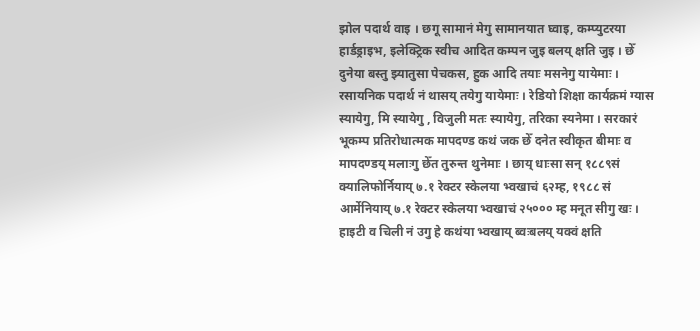झोल पदार्थ वाइ । छगू सामानं मेगु सामानयात घ्वाइ, कम्प्युटरया हार्डड्राइभ, इलेक्ट्रिक स्वीच आदित कम्पन जुइ बलय् क्षति जुइ । छेँ दुनेया बस्तु झ्यातुसा पेचकस, हुक आदि तयाः मसनेगु यायेमाः । रसायनिक पदार्थ नं थासय् तयेगु यायेमाः । रेडियो शिक्षा कार्यक्रमं ग्यास स्यायेगु, मि स्यायेगु , विजुली मतः स्यायेगु, तरिका स्यनेमा । सरकारं भूकम्प प्रतिरोधात्मक मापदण्ड कथं जक छेँ दनेत स्वीकृत बीमाः व मापदण्डय् मलाःगु छेँत तुरुन्त थुनेमाः । छाय् धाःसा सन् १८८९सं क्यालिफोर्नियाय् ७.१ रेक्टर स्केलया भ्वखाचं ६२म्ह, १९८८ सं आर्मेनियाय् ७.१ रेक्टर स्केलया भ्वखाचं २५००० म्ह मनूत सीगु खः । हाइटी व चिली नं उगु हे कथंया भ्वखाय् ब्वःबलय् यक्वं क्षति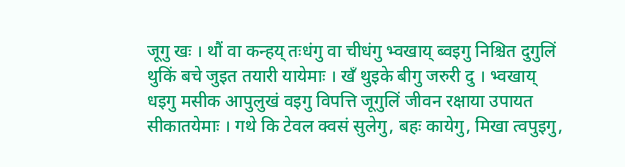जूगु खः । थौं वा कन्हय् तःधंगु वा चीधंगु भ्वखाय् ब्वइगु निश्चित दुगुलिं थुकिं बचे जुइत तयारी यायेमाः । खँ थुइके बीगु जरुरी दु । भ्वखाय् धइगु मसीक आपुलुखं वइगु विपत्ति जूगुलिं जीवन रक्षाया उपायत सीकातयेमाः । गथे कि टेवल क्वसं सुलेगु, बहः कायेगु, मिखा त्वपुइगु,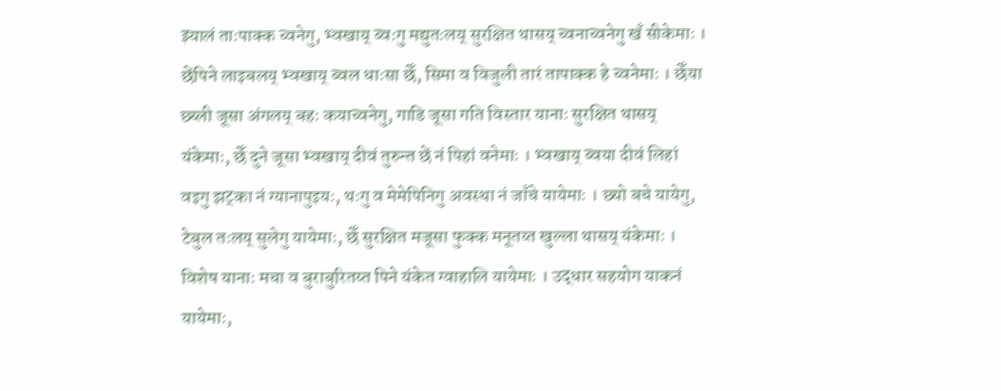झ्यालं ताःपाक्क च्वनेगु, भ्वखाय् ब्वःगु मद्युतःलय् सुरक्षित थासय् च्वनाच्वनेगु खँ सीकेमाः ।
छेंपिने लाइबलय् भ्वखाय् ब्वल धाःसा छेँ, सिमा व विजुली तारं तापाक्क हे च्वनेमाः । छेँया छ्य्ली जूसा अंगलय् बहः कयाच्वनेगु, गाडि जूसा गति विस्तार यानाः सुरक्षित थासय् यंकेमाः, छेँ दुने जूसा भ्वखाय् दीवं तुरुन्त छें नं पिहां वनेमाः । भ्वखाय् ब्वया दीवं लिहां वइगु झट्का नं ग्यानापुइयः, थःगु व मेमेपिनिगु अवस्था नं जाँचे यायेमाः । छ्यो बचे यायेगु, टेबुल तःलय् सुलेगु यायेमाः, छेँ सुरक्षित मजूसा फुक्क मनूतय्त खुल्ला थासय् यंकेमाः । विशेष यानाः मचा व बुराबुरितय्त पिने यंकेत ग्वाहालि यायेमाः । उद्धार सहयोग याकनं यायेमाः,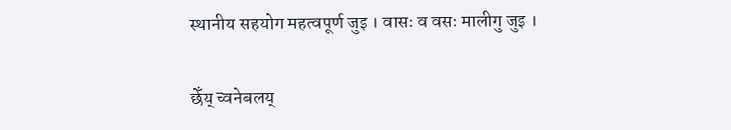स्थानीय सहयोग महत्वपूर्ण जुइ । वासः व वसः मालीगु जुइ ।

छेँय् च्वनेबलय्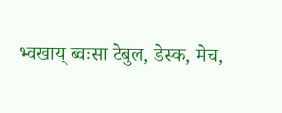भ्वखाय् ब्वःसा टेबुल, डेस्क, मेच,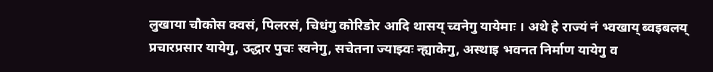लुखाया चौकोस क्वसं, पिलरसं, चिधंगु कोरिडोर आदि थासय् च्वनेगु यायेमाः । अथे हे राज्यं नं भ्वखाय् ब्वइबलय् प्रचारप्रसार यायेगु, उद्धार पुचः स्वनेगु, सचेतना ज्याझ्वः न्ह्याकेगु, अस्थाइ भवनत निर्माण यायेगु व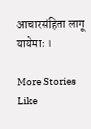आचारसंहिता लागू यायेमाः ।

More Stories Like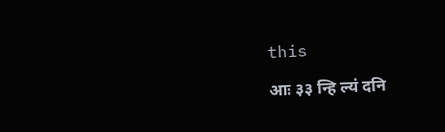this

आः ३३ न्हि ल्यं दनि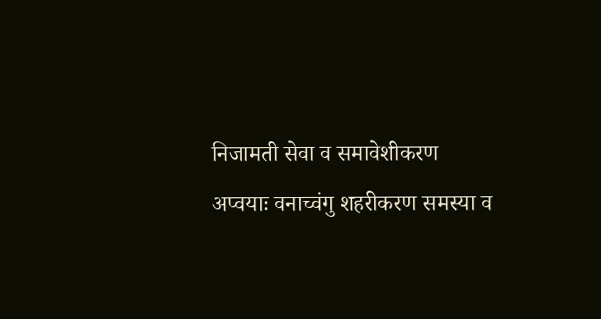निजामती सेवा व समावेशीकरण
अप्वयाः वनाच्वंगु शहरीकरण समस्या व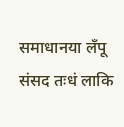समाधानया लँपू
संसद तःधं लाकि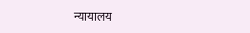न्यायालय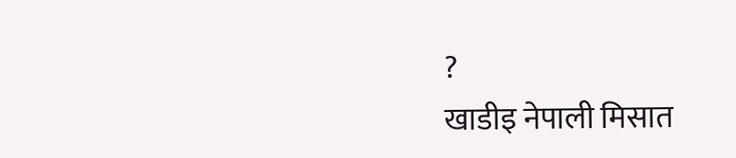?
खाडीइ नेपाली मिसात